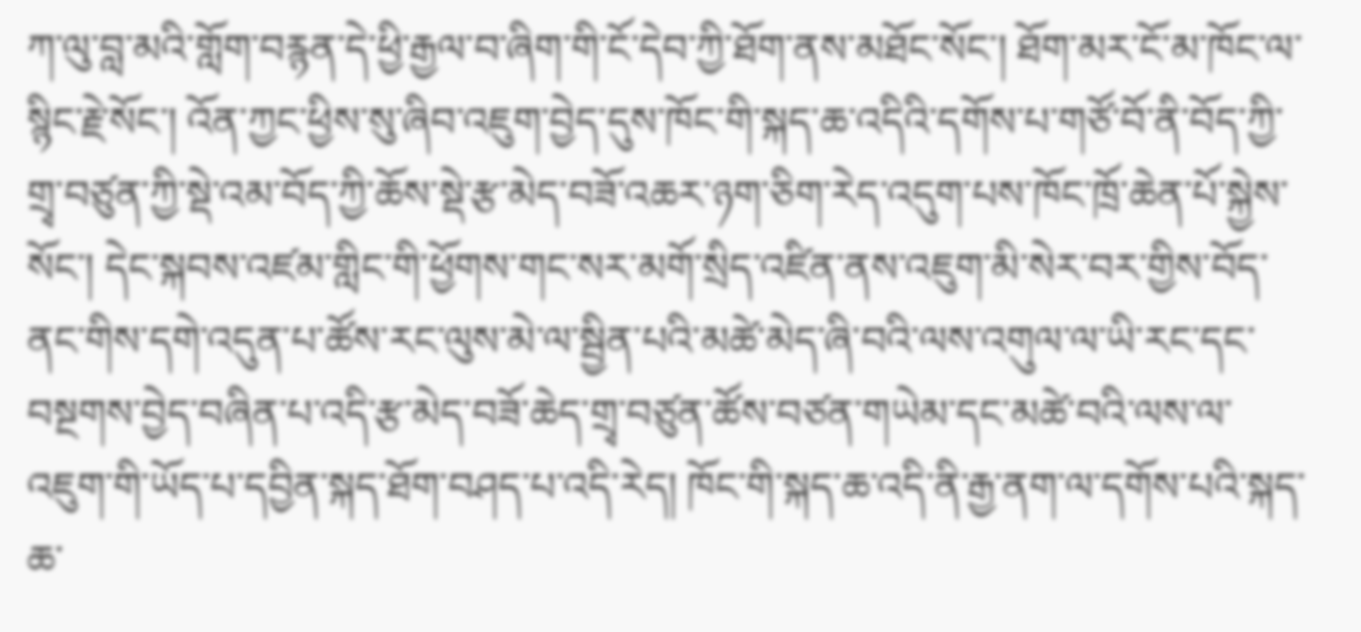ཀ་ལུ་བླ་མའི་གློག་བརྙན་དེ་ཕྱི་རྒྱལ་བ་ཞིག་གི་ངོ་དེབ་ཀྱི་ཐོག་ནས་མཐོང་སོང་། ཐོག་མར་ངོ་མ་ཁོང་ལ་སྙིང་རྗེ་སོང་། འོན་ཀྱང་ཕྱིས་སུ་ཞིབ་འཇུག་བྱེད་དུས་ཁོང་གི་སྐད་ཆ་འདིའི་དགོས་པ་གཙོ་བོ་ནི་བོད་ཀྱི་གྲྭ་བཙུན་ཀྱི་སྡེ་འམ་བོད་ཀྱི་ཆོས་སྡེ་རྩ་མེད་བཟོ་འཆར་ཉག་ཅིག་རེད་འདུག་པས་ཁོང་ཁྲོ་ཆེན་པོ་སྐྱེས་སོང་། དེང་སྐབས་འཛམ་གླིང་གི་ཕྱོགས་གང་སར་མགོ་སྲིད་འཛིན་ནས་འཇུག་མི་སེར་བར་གྱིས་བོད་ནང་གིས་དགེ་འདུན་པ་ཚོས་རང་ལུས་མེ་ལ་སྦྱིན་པའི་མཚེ་མེད་ཞི་བའི་ལས་འགུལ་ལ་ཡི་རང་དང་བསྔགས་བྱེད་བཞིན་པ་འདི་རྩ་མེད་བཟོ་ཆེད་གྲྭ་བཙུན་ཚོས་བཙན་གཡེམ་དང་མཚེ་བའི་ལས་ལ་འཇུག་གི་ཡོད་པ་དབྱིན་སྐད་ཐོག་བཤད་པ་འདི་རེད། ཁོང་གི་སྐད་ཆ་འདི་ནི་རྒྱ་ནག་ལ་དགོས་པའི་སྐད་ཆ་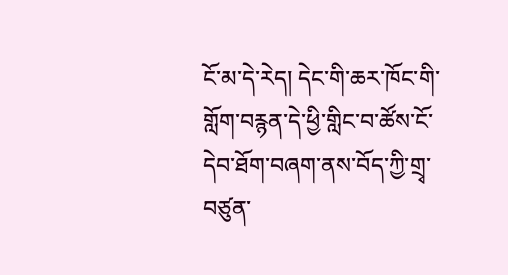ངོ་མ་དེ་རེད། དེང་གི་ཆར་ཁོང་གི་གློག་བརྙན་དེ་ཕྱི་གླིང་བ་ཚོས་ངོ་དེབ་ཐོག་བཞག་ནས་བོད་ཀྱི་གྲྭ་བཙུན་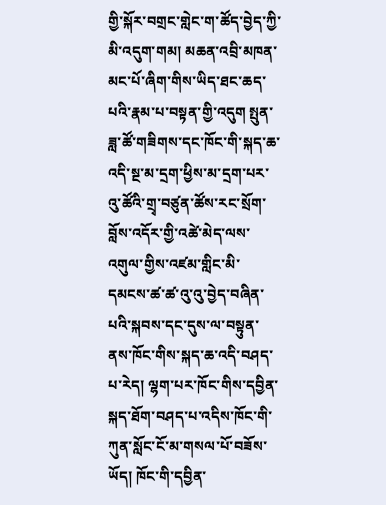གྱི་སྐོར་བགྲང་གླེང་ག་ཚོད་བྱེད་ཀྱི་མི་འདུག་གམ། མཆན་འབྲི་མཁན་མང་པོ་ཞིག་གིས་ཡིད་ཐང་ཆད་པའི་རྣམ་པ་བསྟན་གྱི་འདུག སྤུན་ཟླ་ཚོ་གཟིགས་དང་ཁོང་གི་སྐད་ཆ་འདི་སྔ་མ་དྲག་ཕྱིས་མ་དྲག་པར་འུ་ཚོའི་གྲྭ་བཙུན་ཚོས་རང་སྲོག་བློས་འདོར་གྱི་འཚེ་མེད་ལས་འགུལ་གྱིས་འཛམ་གླིང་མི་དམངས་ཚ་ཚ་འུ་འུ་བྱེད་བཞིན་པའི་སྐབས་དང་དུས་ལ་བསྟུན་ནས་ཁོང་གིས་སྐད་ཆ་འདི་བཤད་པ་རེད། ལྷག་པར་ཁོང་གིས་དབྱིན་སྐད་ཐོག་བཤད་པ་འདིས་ཁོང་གི་ཀུན་སློང་ངོ་མ་གསལ་པོ་བཟོས་ཡོད། ཁོང་གི་དབྱིན་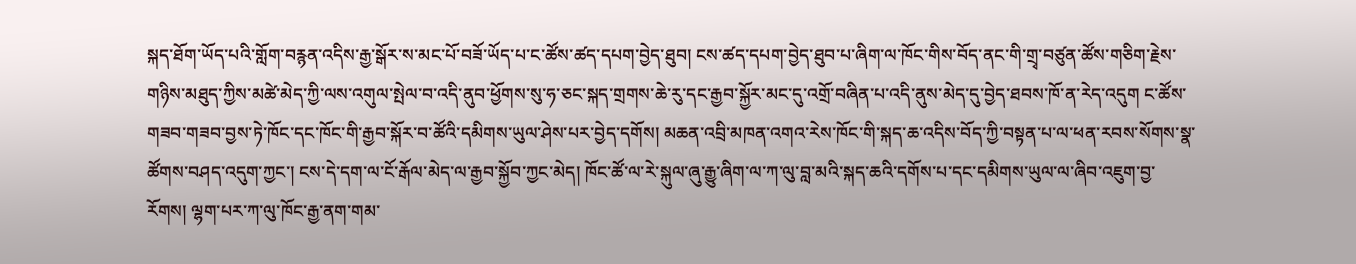སྐད་ཐོག་ཡོད་པའི་གློག་བརྙན་འདིས་རྒྱ་སྒོར་ས་མང་པོ་བཟོ་ཡོད་པ་ང་ཚོས་ཚད་དཔག་བྱེད་ཐུབ། ངས་ཚད་དཔག་བྱེད་ཐུབ་པ་ཞིག་ལ་ཁོང་གིས་བོད་ནང་གི་གྲྭ་བཙུན་ཚོས་གཅིག་རྗེས་གཉིས་མཐུད་ཀྱིས་མཚེ་མེད་ཀྱི་ལས་འགུལ་སྤེལ་བ་འདི་ནུབ་ཕྱོགས་སུ་ཧ་ཅང་སྐད་གྲགས་ཆེ་རུ་དང་རྒྱབ་སྐྱོར་མང་དུ་འགྲོ་བཞིན་པ་འདི་ནུས་མེད་དུ་བྱེད་ཐབས་ཁོ་ན་རེད་འདུག ང་ཚོས་གཟབ་གཟབ་བྱས་ཏེ་ཁོང་དང་ཁོང་གི་རྒྱབ་སྐོར་བ་ཚོའི་དམིགས་ཡུལ་ཤེས་པར་བྱེད་དགོས། མཆན་འབྲི་མཁན་འགའ་རེས་ཁོང་གི་སྐད་ཆ་འདིས་བོད་ཀྱི་བསྟན་པ་ལ་ཕན་རབས་སོགས་སྣ་ཚོགས་བཤད་འདུག་ཀྱང་། ངས་དེ་དག་ལ་ངོ་རྒོལ་མེད་ལ་རྒྱབ་སྐྱོབ་ཀྱང་མེད། ཁོང་ཚོ་ལ་རེ་སྐུལ་ཞུ་རྒྱུ་ཞིག་ལ་ཀ་ལུ་བླ་མའི་སྐད་ཆའི་དགོས་པ་དང་དམིགས་ཡུལ་ལ་ཞིབ་འཇུག་བྱ་རོགས། ལྷག་པར་ཀ་ལུ་ཁོང་རྒྱ་ནག་གམ་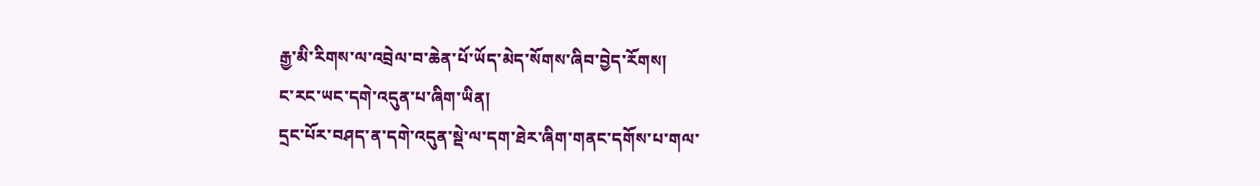རྒྱ་མི་རིགས་ལ་འབྲེལ་བ་ཆེན་པོ་ཡོད་མེད་སོགས་ཞིབ་བྱེད་རོགས།
ང་རང་ཡང་དགེ་འདུན་པ་ཞིག་ཡིན།
དྲང་པོར་བཤད་ན་དགེ་འདུན་སྡེ་ལ་དག་ཐེར་ཞིག་གནང་དགོས་པ་གལ་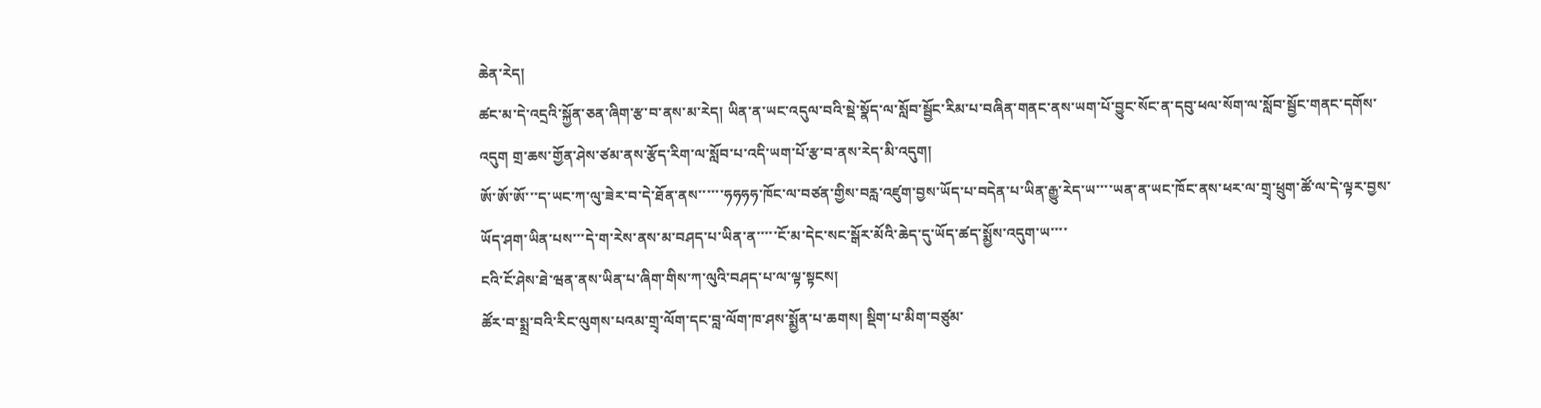ཆེན་རེད།
ཚང་མ་དེ་འདྲའི་སྐྱོན་ཅན་ཞིག་རྩ་བ་ནས་མ་རེད། ཡིན་ན་ཡང་འདུལ་བའི་སྡེ་སྣོད་ལ་སློབ་སྦྱོང་རིམ་པ་བཞིན་གནང་ནས་ཡག་པོ་བྱུང་སོང་ན་དབུ་ཕལ་སོག་ལ་སློབ་སྦྱོང་གནང་དགོས་འདུག གྲ་ཆས་གྱོན་ཤེས་ཙམ་ནས་རྩོད་རིག་ལ་སློབ་པ་འདི་ཡག་པོ་རྩ་བ་ནས་རེད་མི་འདུག།
ཨོ་ཨོ་ཨོ་་་ད་ཡང་ཀ་ལུ་ཟེར་བ་དེ་ཐོན་ནས་་་་་་ཧཧཧཧ་ཁོང་ལ་བཙན་གྱིས་བརླ་འཛུག་བྱས་ཡོད་པ་བདེན་པ་ཡིན་རྒྱུ་རེད་ཡ་་་་ཡན་ན་ཡང་ཁོང་ནས་ཕར་ལ་གྲྭ་ཕྲུག་ཚོ་ལ་དེ་ལྟར་བྱས་ཡོད་ཤག་ཡིན་པས་་་དེ་ག་རེས་ནས་མ་བཤད་པ་ཡིན་ན་་་་་ངོ་མ་དེང་སང་སྒོར་མོའི་ཆེད་དུ་ཡོད་ཚད་སྨྱོས་འདུག་ཡ་་་་
ངའི་ངོ་ཤེས་ཐེ་ཝན་ནས་ཡིན་པ་ཞིག་གིས་ཀ་ལུའི་བཤད་པ་ལ་ལྟ་སྟངས།
ཚོར་བ་སྨྲ་བའི་རིང་ལུགས་པའམ་གྲྭ་ལོག་དང་བླ་ལོག་ཁ་ཤས་སྨྱོན་པ་ཆགས། སྡིག་པ་མིག་བཙུམ་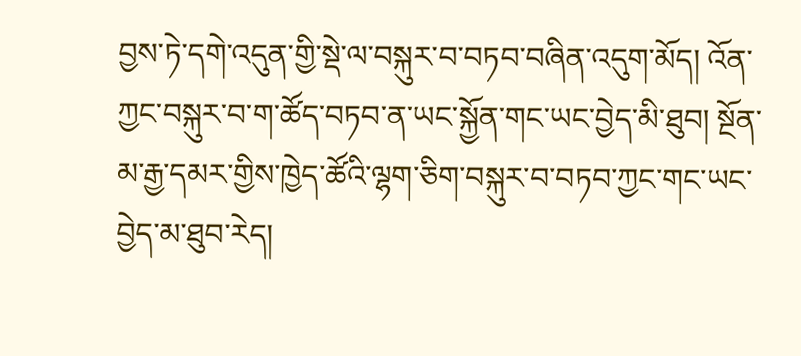བྱས་ཏེ་དགེ་འདུན་གྱི་སྡེ་ལ་བསྐུར་བ་བཏབ་བཞིན་འདུག་མོད། འོན་ཀྱང་བསྐུར་བ་ག་ཚོད་བཏབ་ན་ཡང་སྐྱོན་གང་ཡང་བྱེད་མི་ཐུབ། སྔོན་མ་རྒྱ་དམར་གྱིས་ཁྱེད་ཚོའི་ལྷག་ཅིག་བསྐུར་བ་བཏབ་ཀྱང་གང་ཡང་བྱེད་མ་ཐུབ་རེད།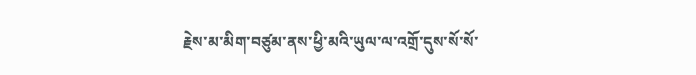རྗེས་མ་མིག་བཙུམ་ནས་ཕྱི་མའི་ཡུལ་ལ་འགྲོ་དུས་སོ་སོ་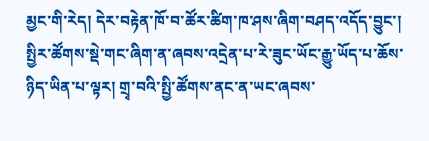མྱང་གི་རེད། དེར་བརྟེན་ཁོ་བ་ཚོར་ཚིག་ཁ་ཤས་ཞིག་བཤད་འདོད་བྱུང་། སྤྱིར་ཚོགས་སྡེ་གང་ཞིག་ན་ཞབས་འདྲེན་པ་རེ་ཟུང་ཡོང་རྒྱུ་ཡོད་པ་ཆོས་ཉིད་ཡིན་པ་ལྟར། གྲྭ་བའི་སྤྱི་ཚོགས་ནང་ན་ཡང་ཞབས་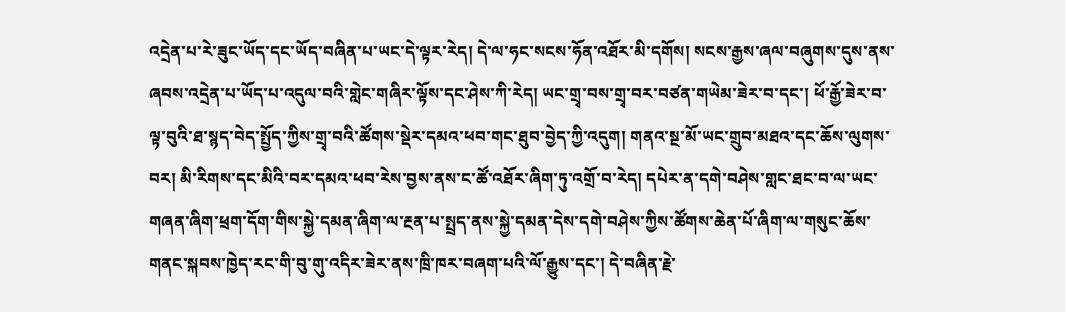འདྲེན་པ་རེ་ཟུང་ཡོད་དང་ཡོད་བཞིན་པ་ཡང་དེ་ལྟར་རེད། དེ་ལ་ཧང་སངས་ཧོན་འཐོར་མི་དགོས། སངས་རྒྱས་ཞལ་བཞུགས་དུས་ནས་ཞབས་འདྲེན་པ་ཡོད་པ་འདུལ་བའི་གླེང་གཞིར་ལྟོས་དང་ཤེས་ཀི་རེད། ཡང་གྲྭ་བས་གྲྭ་བར་བཙན་གཡེམ་ཟེར་བ་དང་། ཕོ་རྒྱོ་ཟེར་བ་ལྟ་བུའི་ཐ་སྙད་བེད་སྤྱོད་ཀྱིས་གྲྭ་བའི་ཚོགས་སྡེར་དམའ་ཕབ་གང་ཐུབ་བྱེད་ཀྱི་འདུག། གནའ་སྔ་མོ་ཡང་གྲུབ་མཐའ་དང་ཆོས་ལུགས་བར། མི་རིགས་དང་མིའི་བར་དམའ་ཕབ་རེས་བྱས་ནས་ང་ཚོ་འཐོར་ཞིག་ཏུ་འགྲོ་བ་རེད། དཔེར་ན་དགེ་བཤེས་གླང་ཐང་བ་ལ་ཡང་གཞན་ཞིག་ཕྲག་དོག་གིས་སྐྱེ་དམན་ཞིག་ལ་རྔན་པ་སྤྲད་ནས་སྐྱེ་དམན་དེས་དགེ་བཤེས་ཀྱིས་ཚོགས་ཆེན་པོ་ཞིག་ལ་གསུང་ཆོས་གནང་སྐབས་ཁྱེད་རང་གི་བུ་གུ་འདིར་ཟེར་ནས་ཁྲི་ཁར་བཞག་པའི་ལོ་རྒྱུས་དང་། དེ་བཞིན་རྗེ་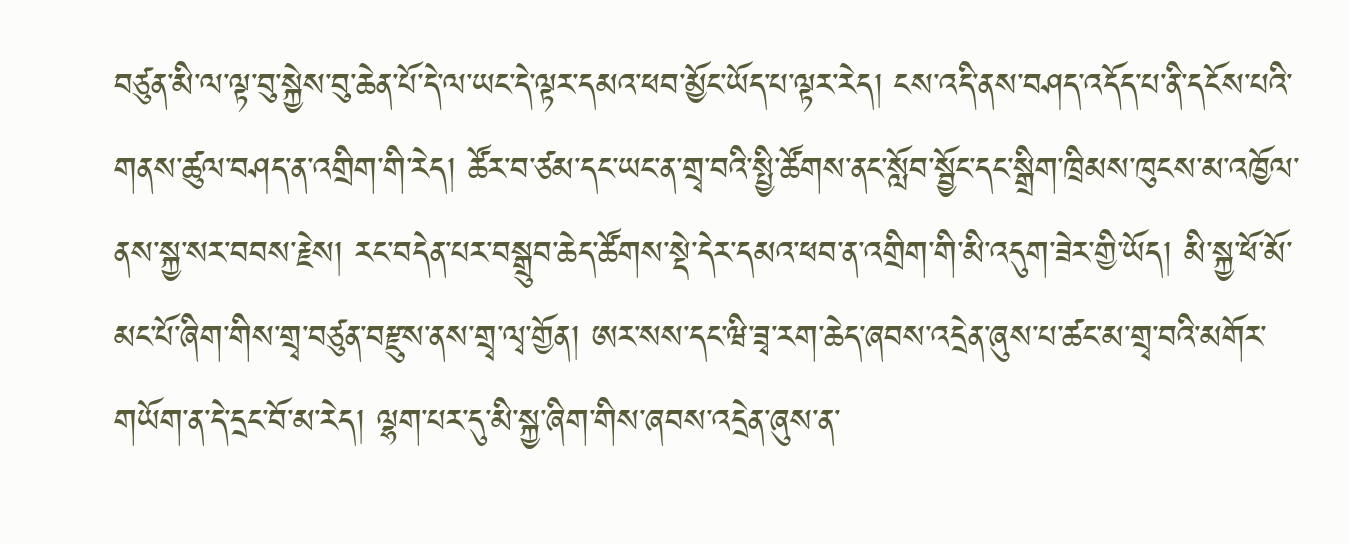བཙུན་མི་ལ་ལྟ་བུ་སྐྱེས་བུ་ཆེན་པོ་དེ་ལ་ཡང་དེ་ལྟར་དམའ་ཕབ་མྱོང་ཡོད་པ་ལྟར་རེད། ངས་འདི་ནས་བཤད་འདོད་པ་ནི་དངོས་པའི་གནས་ཚུལ་བཤད་ན་འགྲིག་གི་རེད། ཚོར་བ་ཙམ་དང་ཡང་ན་གྲྭ་བའི་སྤྱི་ཚོགས་ནང་སློབ་སྦྱོང་དང་སྒྲིག་ཁྲིམས་ཁུངས་མ་འཁྱོལ་ནས་སྐྱ་སར་བབས་རྗེས། རང་བདེན་པར་བསྒྲུབ་ཆེད་ཚོགས་སྡེ་དེར་དམའ་ཕབ་ན་འགྲིག་གི་མི་འདུག་ཟེར་གྱི་ཡོད། མི་སྐྱ་ཕོ་མོ་མང་པོ་ཞིག་གིས་གྲྭ་བཙུན་བརྫུས་ནས་གྲྭ་ལྭ་གྱོན། ཨར་སས་དང་ཝི་ཟྭ་རག་ཆེད་ཞབས་འདྲེན་ཞུས་པ་ཚང་མ་གྲྭ་བའི་མགོར་གཡོག་ན་དེ་དྲང་བོ་མ་རེད། ལྷག་པར་དུ་མི་སྐྱ་ཞིག་གིས་ཞབས་འདྲེན་ཞུས་ན་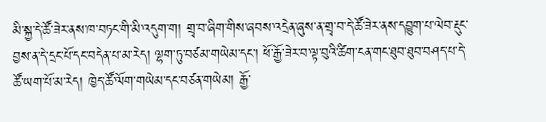མི་སྐྱ་དེ་ཚོ་ཟེར་ནས་ཁ་བཏང་གི་མི་འདུག་ག། གྲྭ་བ་ཞིག་གིས་ཞབས་འདྲེན་ཞུས་ན་གྲྭ་བ་དེ་ཚོ་ཟེར་ནས་དབྱུག་པ་ལེབ་རྡུང་བྱས་ན་དེ་དྲང་པོ་དང་བདེན་པ་མ་རེད། ལྷག་ཏུ་བཙམ་གཡེམ་དང་། ཕོ་རྒྱོ་ཟེར་བ་ལྟ་བུའི་ཚིག་ངན་གང་ཐུབ་ཐུབ་བཤད་པ་དེ་ཚོ་ཡག་པོ་མ་རེད། ཁྱེད་ཚོ་ལོག་གཡེམ་དང་བཙན་གཡེམ། རྒྱོ་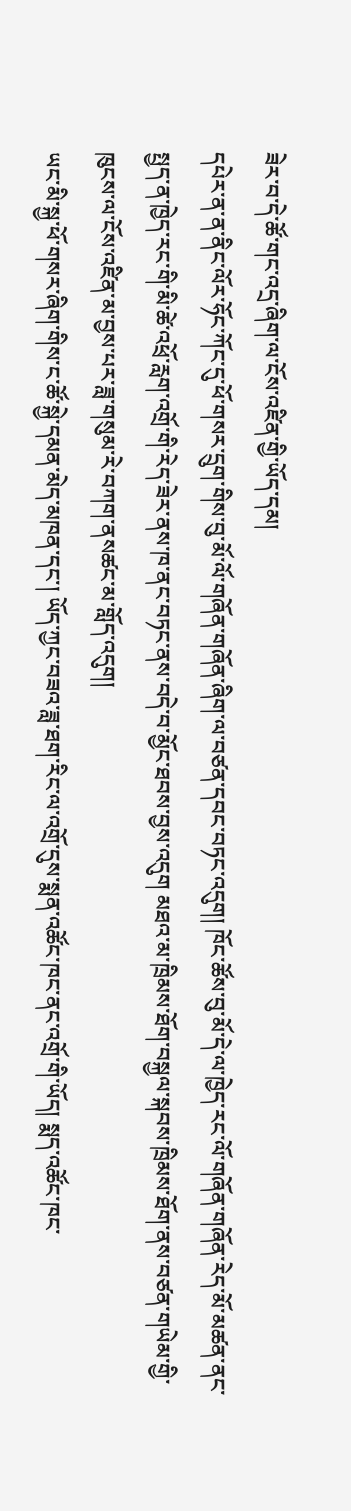ཟེར་བ་དེ་ཚོ་གང་འདྲ་ཞིག་ལ་ངོས་འཛིན་གྱི་ཡོད་དམ།
དཔེར་ན་ན་ནིང་ལོར་ཧོང་ཀོང་དུ་ཕོ་གསར་དྲུག་གིས་བུ་མོ་ལོ་གཞོན་གཞོན་ཞིག་ལ་བཙན་དབང་བཏང་འདུག། ཁོང་ཚོས་བུ་མོ་དེ་ལ་ཁྱེད་རང་ལོ་གཞོན་གཞོན་རེད་མོ་མཚན་ནང་སྤྱད་ན་ཁྱེད་རང་གི་མི་ཚེ་འཕྲོ་རླག་འགྲོ་གི་རེད་ཟེར་ནས་ཁ་ནང་བཏང་ནས་བདེ་བ་མྱོང་ཐབས་བྱས་འདུག མཐའ་མ་ཁྲིམས་ཐོག་བསྐྱལ་སྐབས་ཁྲིམས་ཐོག་ནས་བཙན་གཡེམ་གྱི་ཁུངས་ལ་ངོས་འཛིན་མ་བྱས་པར་ཟླ་གསུམ་རེ་བཀག་ནསཚང་མ་གློད་འདུག།
ཡང་མི་སྐྱ་ཕོ་གསར་ཞིག་གིས་ང་ཚོ་སྐྱེ་དམན་མེད་མཁན་དང་། ཡོད་ཀྱང་བཟའ་ཟླ་ཐག་རིང་ལ་འགྲོ་དུས་སྨན་འཚོང་ཁང་ནང་འགྲོ་གི་ཡོད། སྨད་འཚོང་ཁང་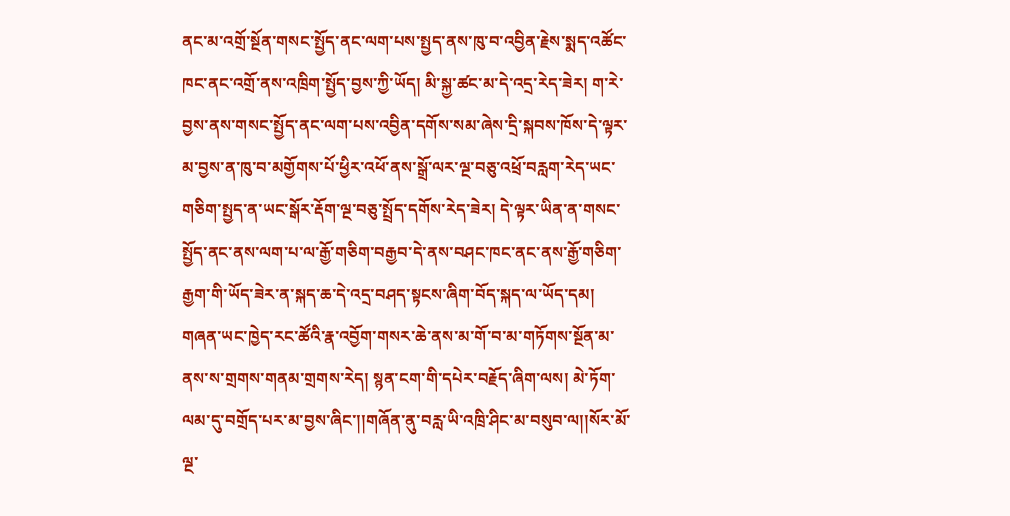ནང་མ་འགྲོ་སྔོན་གསང་སྤྱོད་ནང་ལག་པས་སྤྱད་ནས་ཁུ་བ་འབྱིན་རྗེས་སྨད་འཚོང་ཁང་ནང་འགྲོ་ནས་འཁྲིག་སྤྱོད་བྱས་ཀྱི་ཡོད། མི་སྐྱ་ཚང་མ་དེ་འདྲ་རེད་ཟེར། ག་རེ་བྱས་ནས་གསང་སྤྱོད་ནང་ལག་པས་འབྱིན་དགོས་སམ་ཞེས་དྲི་སྐབས་ཁོས་དེ་ལྟར་མ་བྱས་ན་ཁུ་བ་མགྱོགས་པོ་ཕྱིར་འཕོ་ནས་སྒྲོ་ལར་ལྔ་བཅུ་འཕྲོ་བརླག་རེད་ཡང་གཅིག་སྤྱད་ན་ཡང་སྒོར་རྡོག་ལྔ་བཅུ་སྤྲོད་དགོས་རེད་ཟེར། དེ་ལྟར་ཡིན་ན་གསང་སྤྱོད་ནང་ནས་ལག་པ་ལ་རྒྱོ་གཅིག་བརྒྱབ་དེ་ནས་བཤང་ཁང་ནང་ནས་རྒྱོ་གཅིག་རྒྱག་གི་ཡོད་ཟེར་ན་སྐད་ཆ་དེ་འདྲ་བཤད་སྟངས་ཞིག་བོད་སྐད་ལ་ཡོད་དམ།
གཞན་ཡང་ཁྱེད་རང་ཚོའི་རྣ་འབྱོག་གསར་ཆེ་ནས་མ་གོ་བ་མ་གཏོགས་སྔོན་མ་ནས་ས་གྲགས་གནམ་གྲགས་རེད། སྙན་ངག་གི་དཔེར་བརྗོད་ཞིག་ལས། མེ་ཏོག་ལམ་དུ་བགྲོད་པར་མ་བྱས་ཞིང་།།གཞོན་ནུ་བརླ་ཡི་འཁྲི་ཤིང་མ་བསུབ་ལ།།སོར་མོ་ལྔ་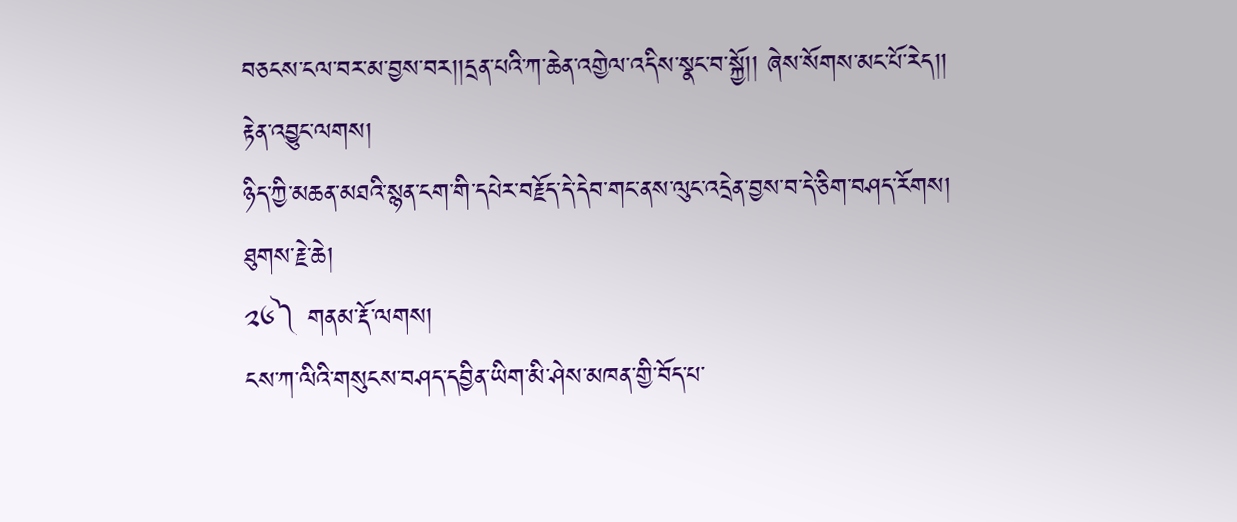བཅངས་ངལ་བར་མ་བྱས་བར།།དྲན་པའི་ཀ་ཆེན་འགྱེལ་འདིས་སྣང་བ་སྐྱོ།། ཞེས་སོགས་མང་པོ་རེད།།
རྟེན་འབྱུང་ལགས།
ཉིད་ཀྱི་མཆན་མཐའི་སྙན་ངག་གི་དཔེར་བརྗོད་དེ་དེབ་གང་ནས་ལུང་འདྲེན་བྱས་བ་དེ་ཅིག་བཤད་རོགས། ཐུགས་རྗེ་ཆེ།
༢༦༽ གནམ་རྡོ་ལགས།
ངས་ཀ་ལིའི་གསུངས་བཤད་དབྱིན་ཡིག་མི་ཤེས་མཁན་གྱི་བོད་པ་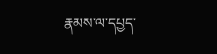རྣམས་ལ་དཔྱད་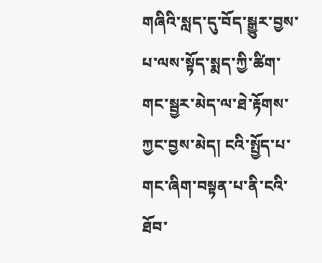གཞིའི་སླད་དུ་བོད་སྒྱུར་བྱས་པ་ལས་སྟོད་སྨད་ཀྱི་ཚིག་གང་སྦྱར་མེད་ལ་ཐེ་རྟོགས་ཀྱང་བྱས་མེད། ངའི་སྤྱོད་པ་གང་ཞིག་བསྟན་པ་ནི་ངའི་ཐོབ་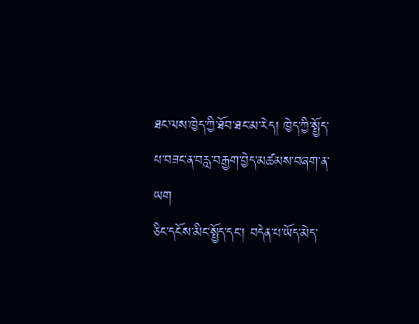ཐང་ལས་ཁྱེད་ཀྱི་ཐོབ་ཐང་མ་རེད། ཁྱེད་ཀྱི་སྤྱོད་པ་བཟང་ན་བརླ་བརྒྱག་བྱེད་མཚམས་བཞག་ན་ཡག
ཅིང་དངོས་མིང་སྤྱོད་དང་། བདེན་པ་ཡོད་མེད་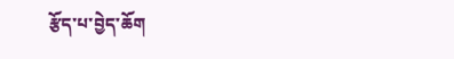རྩོད་པ་བྱེད་ཆོག